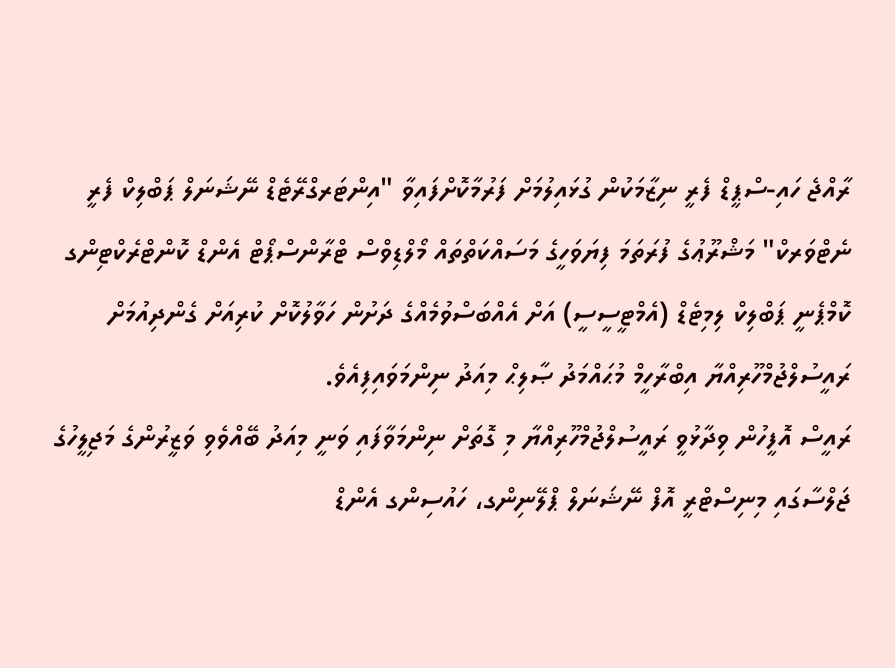ރާއްޖެ ހައި-ސްޕީޑް ފެރީ ނިޒާމަކުން ގުޅައިލުމަށް ފަރުމާކޮށްފައިވާ "އިންޓަރގްރޭޓެޑް ނޭޝަނަލް ޕަބްލިކް ފެރީ ނެޓްވަރކް" މަޝްރޫޢުގެ ފުރަތަމަ ފިޔަވަހީގެ މަސައްކަތްތައް މޯލްޑިވްސް ޓްރާންސްޕޯޓް އެންޑް ކޮންޓްރެކްޓިންގ ކޮމްޕެނީ ޕަބްލިކް ލިމިޓެޑް (އެމްޓީސީސީ) އަށް އެއްބަސްވުމެއްގެ ދަށުން ހަވާލުކޮށް ކުރިއަށް ގެންދިއުމަށް ރައީސުލްޖުމްހޫރިއްޔާ އިބްރާހީމް މުޙައްމަދު ޞާލިޙް މިއަދު ނިންމަވައިފިއެވެ.
ރައީސް އޮފީހުން ވިދާޅުވީ ރައީސުލްޖުމްހޫރިއްޔާ މި ގޮތަށް ނިންމަވާފައި ވަނީ މިއަދު ބޭއްވެވި ވަޒީރުންގެ މަޖިލީހުގެ ޖަލްސާގައި މިނިސްޓްރީ އޮފް ނޭޝަނަލް ޕްލޭނިންގ، ހައުސިންގ އެންޑް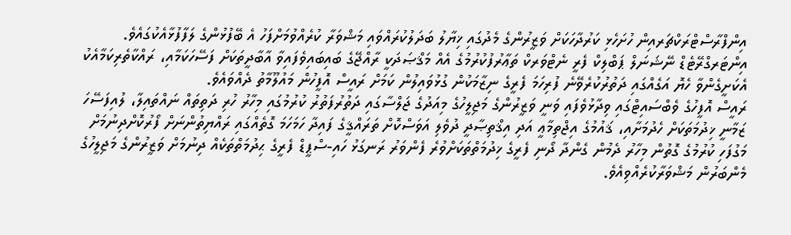އިންފްރާސްޓްރަކްޗަރއިން ހުށަހެޅި ކަރުދާހަކަށް ވަޒީރުންގެ މެދުގައި ޚިޔާލު ބަދަލުކުރައްވައި މަޝްވަރާ ކުރެއްވުމަށްފަހު އެ ބޭފުޅުންގެ ލަފާފުޅާއެކުގައެވެ.
އިންޓަރގްރޭޓެޑް ނޭޝަނަލް ޕަބްލިކް ފެރީ ނެޓްވަރކް ތަޢާރުފުކުރުމުގެ އެއް މަޤްޞަދަކީ ރާއްޖޭގެ ބައިބައިވެފައިވާ އާބާދީތަކަށް ފަސޭހަކަމާއި، ރައްކާތެރިކަމާއެކު އެކަށީގެންވާ ހެޔޮ އަގެއްގައި ދަތުރުކުރެވޭނެ ފުރިހަމަ ފެރީގެ ނިޒާމަކުން ގުޅުވައިލުން ކަމަށް ރައީސް އޮފީހުން މައުލޫމާތު ދެއްވައެވެ.
ރައީސް އޮފީހުގެ ވެބްސައިޓްގައި ވިދާޅުވެފައި ވަނީ ވަޒީރުންގެ މަޖިލީހުގެ މިއަދުގެ ޖަލްސާގައި ދަތުރުފަތުރު ކުރުމުގައި މިހާރު ހުރި ދަތިތައް ނައްތައިލާ، ލުއިފަސޭހަ ޒަމާނީ ޚިދުމަތަކަށް ހެދުމަށާއި، ޤައުމުގެ އިޖްތިމާޢީ އަދި އިޤްތިޞާދީ ދުވެލި އަވަސްކޮށް ތަރައްޤީގެ ފައިދާ ހަމަހަމަ ގޮތެއްގައި ރައްޔިތުންނަށް ފޯރުކޮށްދިނުމަށް މަގުފަހި ކުރުމުގެ ގޮތުން މިހާރު ދެމުން ގެންދާ ދޯނި ފެރީގެ ޚިދުމަތްތަކަށްވުރެ ފެންވަރު ރަނގަޅު ހައި-ސްޕީޑް ފެރީގެ ޙިދުމަތްތަކެއް ދިނުމަށް ވަޒީރުންގެ މަޖިލީހުގެ މެންބަރުން މަޝްވަރާކުރެއްވިއެވެ.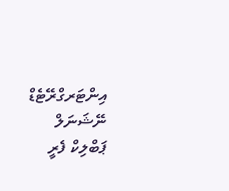އިންޓަރގްރޭޓެޑް ނޭޝަނަލް ޕަބްލިކް ފެރީ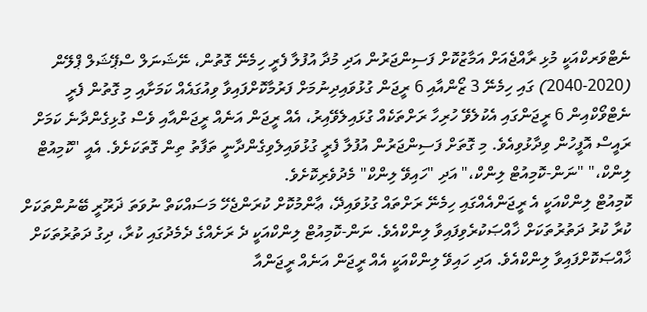ނެޓްވަރކްއަކީ މުޅި ރާއްޖެއަށް އަމާޒުކޮށް ފަސިންޖަރުން އަދި މުދާ އުފުލާ ފެރީ ހިމެނޭ ގޮތުން، ނޭޝަނަލް ސްޕޭޝަލް ޕްލޭން (2020-2040) ގައި ހިމެނޭ 3 ޒޯންއާއި 6 ރީޖަން ގުޅުވައިދިނުމަށް ފަރުމާކޮށްފައިވާ ވިއުގައެއް ކަމަށާއި މި ގޮތުން ފެރީ ނެޓްވޯކްއިން 6 ރީޖަންގައި އެކުލެވޭ ހުރިހާ ރަށްތަކެއް ގުޅައިލެވޭއިރު، އެއް ރީޖަން އަނެއް ރީޖަންއާއި ވެސް ގުޅިގެންދާނެ ކަމަށް ރައީސް އޮފީހުން ވިދާޅުވިއެވެ. މި ގޮތަށް ފަސިންޖަރުން އުފުލާ ފެރީ ގުޅުވައިލެވިގެންދާނީ ތަފާތު ތިން ގޮތަކަށެވެ. އެއީ "ކޮމިއުޓް ލިންކް،" "ނަން-ކޮމިއުޓް ލިންކް،" އަދި "ހައިވޭ ލިންކް" މެދުވެރިކޮށެވެ.
ކޮމިއުޓް ލިންކްއަކީ އެ ރީޖަންއެއްގައި ހިމެނޭ ރަށްތައް ގުޅުވައިދޭ، ޢާންމުކޮށް ކުރަންޖެހޭ މަސައްކަތް ނުވަތަ ޛަރޫރީ ބޭނުންތަކަށް ކުރާ ކުރު ދަތުރުތަކަށް ޚާއްޞަކުރެވިފައިވާ ލިންކްއެވެ. ނަން-ކޮމިއުޓް ލިންކްއަކީ ދެ ރަށެއްގެ ދެމެދުގައި ކުރާ، ދިގު ދަތުރުތަކަށް ޚާއްޞަކޮށްފައިވާ ލިންކްއެވެ. އަދި ހައިވޭ ލިންކްއަކީ އެއް ރީޖަން އަނެއް ރީޖަންއާ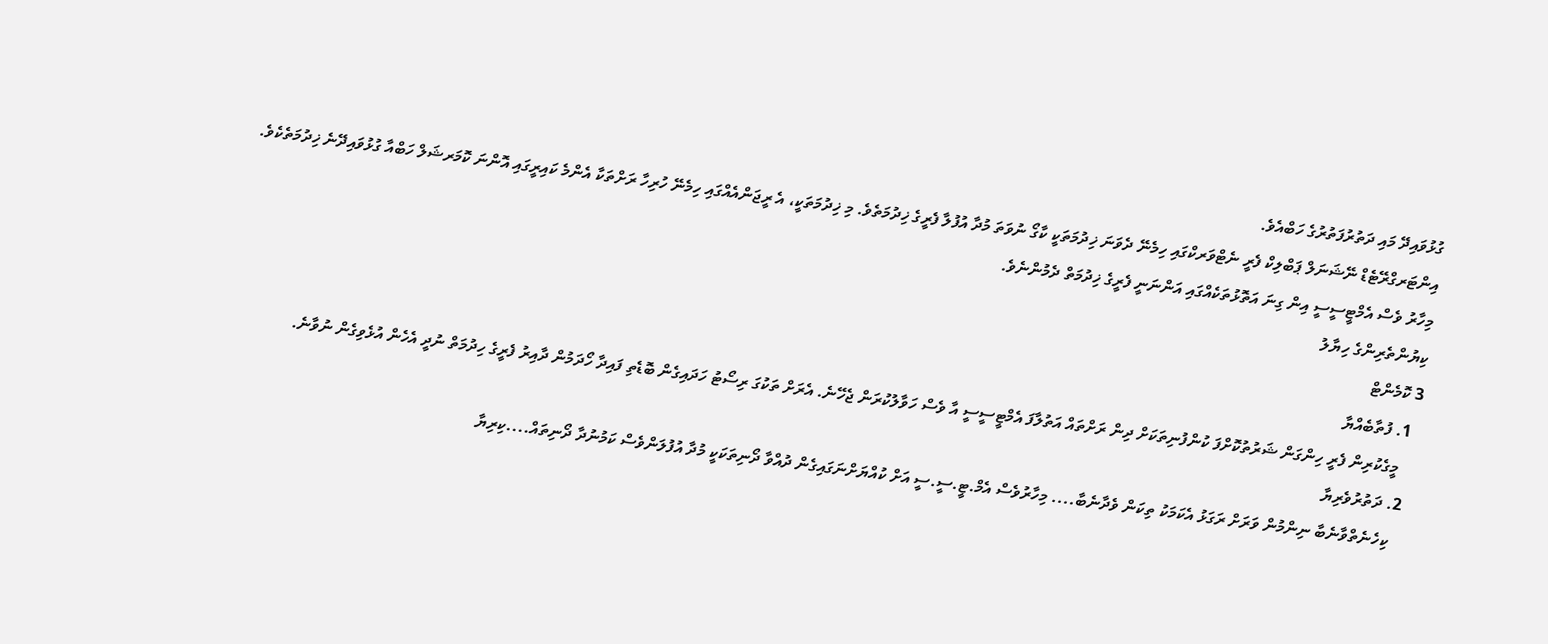ގުޅުވައިދޭ މައި ދަތުރުފަތުރުގެ ހަބްއެވެ.
އިންޓަރގްރޭޓެޑް ނޭޝަނަލް ޕަބްލިކް ފެރީ ނެޓްވަރކްގައި ހިމެނޭ ދެވަނަ ޚިދުމަތަކީ ކާގޯ ނުވަތަ މުދާ އުފުލާ ފެރީގެ ޚިދުމަތެވެ. މި ޚިދުމަތަކީ، އެ ރީޖަންއެއްގައި ހިމެނޭ ހުރިހާ ރަށްތަކާ އެންމެ ކައިރީގައި އޮންނަ ކޮމަރޝަލް ހަބްއާ ގުޅުވައިދޭނެ ޚިދުމަތެކެވެ.
މިހާރު ވެސް އެމްޓީސީސީ އިން ގިނަ އަތޮޅުތަކެއްގައި އަންނަނީ ފެރީގެ ޚިދުމަތް ދެމުންނެވެ.
ކިޔުންތެރިންގެ ހިޔާލު
3 ކޮމެންޓް
  1. ފުތާބެއްޔާ
    މީގެކުރިން ފެރީ ހިންގަން ޝަރުތުކޮށްފަ ކުންފުނިތަކަށް ދިން ރަށްތައް އަތުލާފަ އެމްޓީސީސީ އާ ވެސް ހަވާލުކުރަން ޖެހޭނެ. އެރަށް ތަކުގަ ރިސޯޓު ހަދައިގެން ބޮޑެތި ފައިދާ ހޯދަމުން ދާއިރު ފެރީގެ ހިދުމަތް ނުދީ އެހެން އުޅެވިގެން ނުވާނެ.
  2. ދަތުރުވެރިޔާ
    ކިހެނެތްވާނެބާ ނިންމުން ވަރަށް ރަގަޅު އެކަމަކު ތިކަން ވެދާނެބާ.... މިހާރުވެސް އެމް.ޓީ.ސީ.ސީ އަށް ކުއްޔަށްނަގައިގެން ދުއްވާ ދޯނިތަކަކީ މުދާ އުފުލަންވެސް ކަމުނުދާ ދޯނިތައް....ކިރިޔާ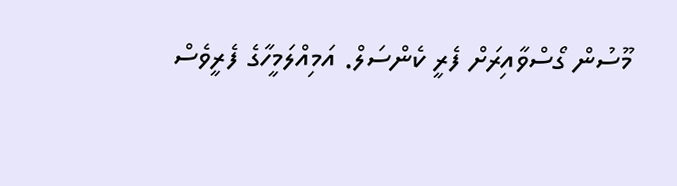މޫސުން ގޯސްވާއިރަށް ފެރީ ކެންސަލް. އަމިއްލަމީހާގެ ފެރީވެސް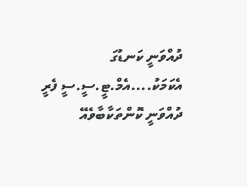ދުއްވަނީ ކަނޑުގަ އެކަމަކު....އެމް.ޓީ.ސީ.ސީ ފެރީ ދުއްވަނީ ކޮންތަކާބާވެއޭ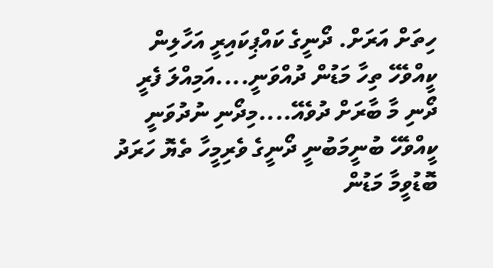ހިތަށް އަރަށް. ދޯނީގެ ކައްޕިކައިރީ އަހާލިން ކީއްވެހޭ ތިހާ މަޑުން ދުއްވަނީ....އަމިއްލަ ފެރީ ދޯނި މާ ބާރަށް ދުވެއޭ....މިދޯނި ނުދުވަނީ ކީއްވެހޭ ބުނީމަބުނީ ދޯނީގެ ވެރިމީހާ ތެޔޮ ހަރަދު ބޮޑުވީމާ މަޑުން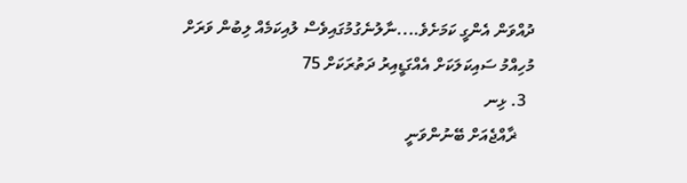ދުއްވަން އެންގީ ކަމަށެވެ....ނާލުނެގުމުގައިވެސް ލުއިކަމެއް ލިބުން ވަރަށް މުހިއްމު ސައިކަލަކަށް އެއްގަޑީއިރު ދަތުރަކަށް 75
  3. ޅިނ
    ޜާއްޖެއަށް ބޭނުންވަނީ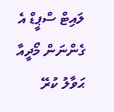ލައިޓް ސްޕީޑް އެ ގެންނަން މޯދީއާ ޙަވާލު ކުރޭ